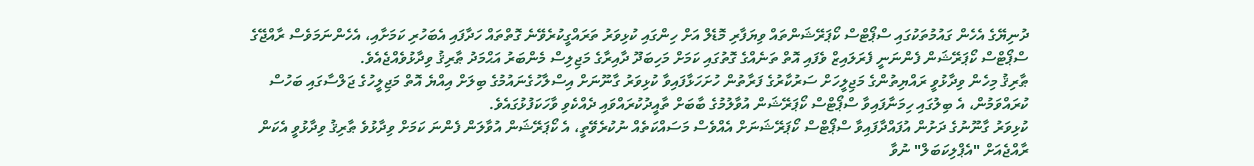ދުނިޔޭގެ އެހެން ގައުމުތަކުގައި ސްޕޯޓްސް ކޯޕަރޭޝަންތައް ވިޔަފާރި މޮޑެލް އަށް ހިންގައި ކުޅިވަރު ތަރައްގީކުރެވޭނެ ގޮތްތައް ހަދާފައި އެބަހުރި ކަމަށާއި، އެހެންނަމަވެސް ރާއްޖޭގެ ސްޕޯޓްސް ކޯޕަރޭޝަން ފެންނަނީ ފެރަލައިޒް ވެފައި އޮތް ތަނެއްގެ ގޮތުގައި ކަމަށް މަހިބަދޫ ދާއިރާގެ މަޖިލިސް މެންބަރު އަޙްމަދު ޠާރިޤު ވިދާޅުވެއްޖެއެވެ.
ޠާރިޤު މިހެން ވިދާޅުވީ ރައްޔިތުންގެ މަޖިލީހަށް ސަރުކާރުގެ ފަރާތުން ހުށަހަޅާފައިވާ ކުޅިވަރު ގާނޫނަށް އިސްލާހުގެނައުމުގެ ބިލަށް އިއްޔެ އޮތް މަޖިލީހުގެ ޖަލްސާގައި ބަހުސް ކުރައްވަމުން، އެ ބިލުގައި ހިމަނާފައިވާ ސްޕޯޓްސް ކޯޕަރޭޝަން އުވާލުމުގެ ބާބަށް ތާއީދުކުރައްވައި ދެއްކެވި ވާހަކަފުޅުގައެވެ.
ކުޅިވަރު ގާނޫނުގެ ދަށުން އުފައްދާފައިވާ ސްޕޯޓްސް ކޯޕަރޭޝަނަށް އެއްވެސް މަސައްކަތެއް ނުކުރެވޭތީ، އެ ކޯޕަރޭޝަން އުވާލަން ފެންނަ ކަމަށް ވިދާޅުވެ ޠާރިޤު ވިދާޅުވީ އެކަން ރާއްޖެއަށް "އެޕްލިކަބަލް" ނުވާ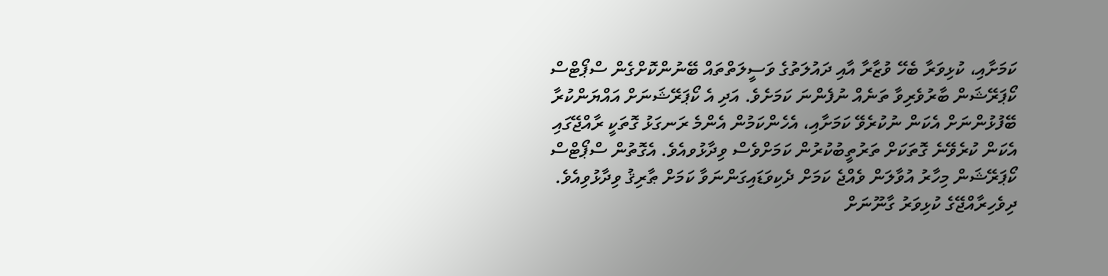ކަމަށާއި، ކުޅިވަރާ ބެހޭ ވުޒާރާ އާއި ދައުލަތުގެ ވަސީލަތްތައް ބޭނުންކޮށްގެން ސްޕޯޓްސް ކޯޕަރޭޝަން ބާރުވެރިވާ ތަނެއް ނުފެންނަ ކަމަށެވެ. އަދި އެ ކޯޕަރޭޝަނަށް އައްޔަންކުރާ ބޭފުޅުންނަށް އެކަން ނުކުރެވޭ ކަމަށާއި، އެހެންކަމުން އެންމެ ރަނގަޅު ގޮތަކީ ރާއްޖޭގައި އެކަން ކުރެވޭނެ ގޮތަކަށް ތަރުތީބުކުރުން ކަމަށްވެސް ވިދާޅުވއެވެ. އެގޮތުން ސްޕޯޓްސް ކޯޕަރޭޝަން މިހާރު އުވާލަން ވެއްޖެ ކަމަށް ދެކިވަޑައިގަންނަވާ ކަމަށް ޠާރިޤު ވިދާޅުވިއެވެ.
ދިވެހިރާއްޖޭގެ ކުޅިވަރު ގާނޫނަށް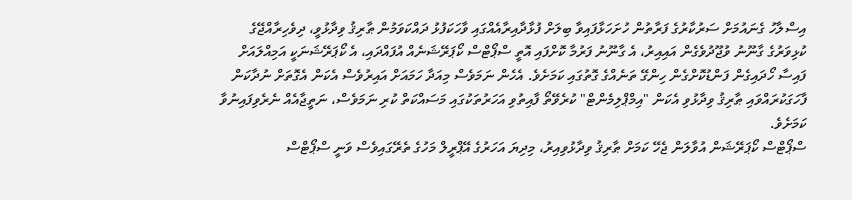އިސްލާހު ގެނައުމަށް ސަރުކާރުގެ ފަރާތުން ހުށަހަޅާފައިވާ ބިލަށް ފުޅާދާއިރާއެއްގައި ވާހަކަފުޅު ދައްކަވަމުން ޠާރިޤު ވިދާޅުވީ، ދިވެހިރާއްޖޭގެ ކުޅިވަރުގެ ގާނޫނު ވުޖޫދުވެގެން އައިއިރު، އެ ގާނޫނު ފަރުމާ ކޮށްފައި އޮތީ ސްޕޯޓްސް ކޯޕަރޭޝަނެއް އުފައްދައި، އެ ކޯޕަރޭޝަނަކީ އަމިއްލައަށް ފައިސާ ހޯދައިގެން ފަންޑުކޮށްގެން ހިންގޭ ތަނެއްގެ ގޮތުގައި ކަމަށެވެ. އެހެން ނަމަވެސް މިއަދާ ހަމައަށް އައިރުވެސް އެކަން އެގޮތަށް ނުދާކަން ފާހަގަކުރައްވައި ޠާރިޤު ވިދާޅުވި އެކަން "އިމްޕްލިމެންޓް" ކުރެވޭތޯ ފާއިތުވި އަހަރުތަކުގައި މަސައްކަތް ކުރި ނަމަވެސް، ނަތީޖާއެއް ނެރެވިފައިނުވާ ކަމަށެވެ.
ސްޕޯޓްސް ކޯޕަރޭޝަން އުވާލަން ޖެހޭ ކަމަށް ޠާރިޤު ވިދާޅުވިއިރު، މިދިޔަ އަހަރުގެ އޭޕްރީލް މަހުގެ ތެރޭގައިވެސް ވަނީ ސްޕޯޓްސް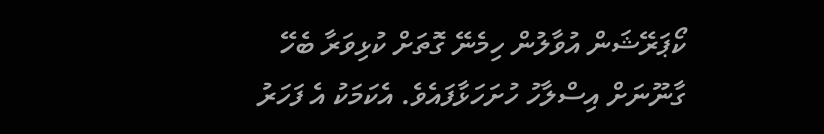ކޯޕަރޭޝަން އުވާލުން ހިމެނޭ ގޮތަށް ކުޅިވަރާ ބެހޭ ގާނޫނަށް އިސްލާހު ހުށަހަޅާފައެވެ. އެކަމަކު އެ ފަހަރު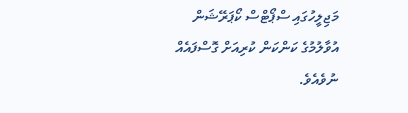މަޖިލީހުގައި ސްޕޯޓްސް ކޯޕަރޭޝަން އުވާލުމުގެ ކަންކަން ކުރިއަށް ގޮސްފައެއް ނުވެއެވެ.